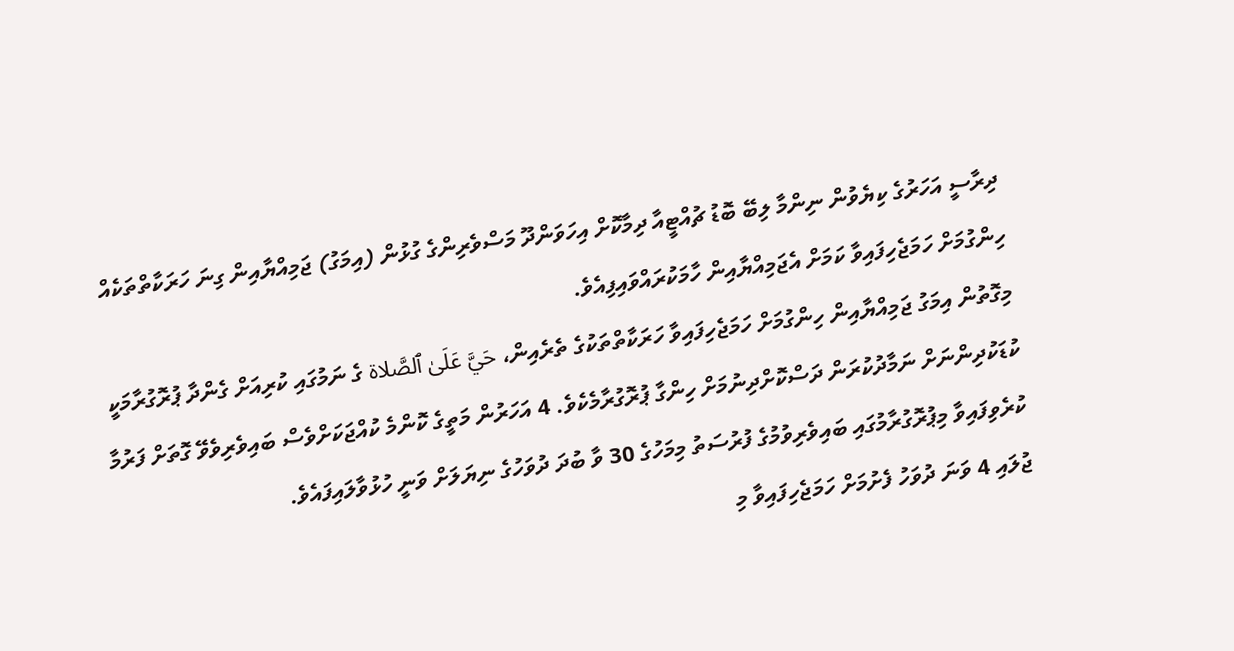ދިރާސީ އަހަރުގެ ކިޔެވުން ނިންމާ ލިބޭ ބޮޑު ޗުއްޓީއާ ދިމާކޮށް އިހަވަންދޫ މަސްވެރިންގެ ގުޅުން (އިމަގު) ޖަމިއްޔާއިން ގިނަ ހަރަކާތްތަކެއް ހިންގުމަށް ހަމަޖެހިފައިވާ ކަމަށް އެޖަމިއްޔާއިން ހާމަކުރައްވައިފިއެވެ.
މިގޮތުން އިމަގު ޖަމިއްޔާއިން ހިންގުމަށް ހަމަޖެހިފައިވާ ހަރަކާތްތަކުގެ ތެރެއިން، حَيَّ عَلَىٰ ٱلصَّلاة ގެ ނަމުގައި ކުރިއަށް ގެންދާ ޕުރޮގުރާމަކީ ކުޑަކުދިންނަށް ނަމާދުކުރަން ދަސްކޮށްދިނުމަށް ހިންގާ ޕުރޮގުރާމެކެވެ. 4 އަހަރުން މަތީގެ ކޮންމެ ކުއްޖަކަށްވެސް ބައިވެރިވެވޭ ގޮތަށް ފަރުމާ ކުރެވިފައިވާ މިޕުރޮގުރާމުގައި ބައިވެރިވުމުގެ ފުރުސަތު މިމަހުގެ 30 ވާ ބުދަ ދުވަހުގެ ނިޔަލަށް ވަނީ ހުޅުވާލައިފައެވެ.
ޖުލައި 4 ވަނަ ދުވަހު ފެށުމަށް ހަމަޖެހިފައިވާ މި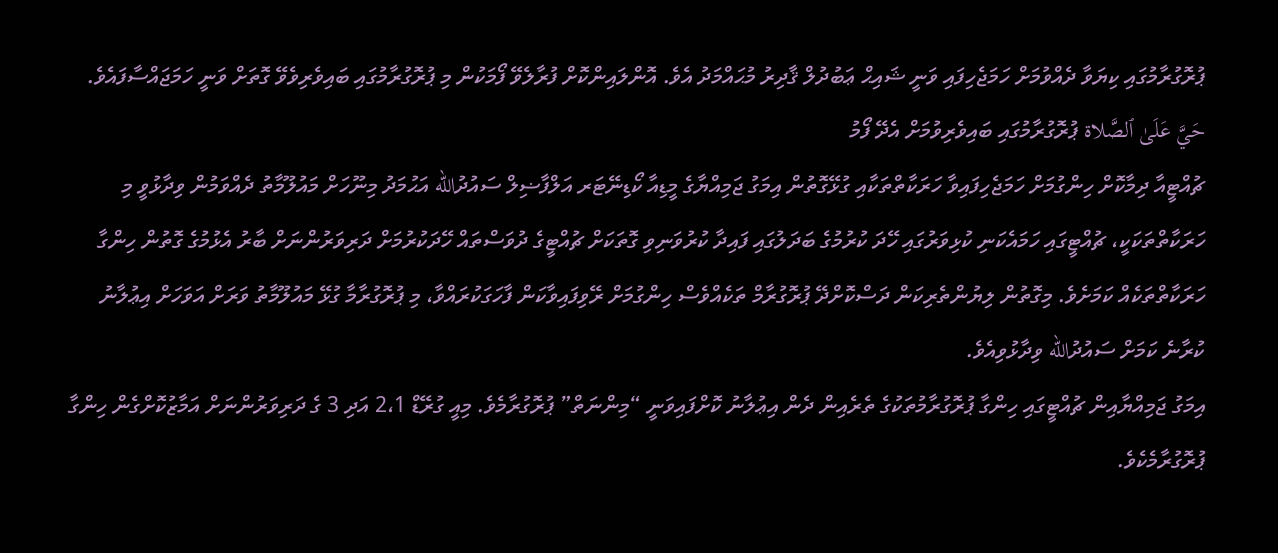ޕުރޮގުރާމުގައި ކިޔަވާ ދެއްވުމަށް ހަމަޖެހިފައި ވަނީ ޝައިޙް ޢަބުދުލް ޤާދިރު މުޙައްމަދު އެވެ. އޮންލައިންކޮށް ފުރާލެވޭ ފޯމަކުން މި ޕުރޮގުރާމުގައި ބައިވެރިވެވޭ ގޮތަށް ވަނީ ހަމަޖައްސާފައެވެ.
حَيَّ عَلَىٰ ٱلصَّلاة ޕުރޮގުރާމުގައި ބައިވެރިވުމަށް އެދޭ ފޯމު
ޗުއްޓީއާ ދިމާކޮށް ހިންގުމަށް ހަމަޖެހިފައިވާ ހަރަކާތްތަކާއި ގުޅޭގޮތުން އިމަގު ޖަމިއްޔާގެ މީޑިއާ ކޯޑިނޭޓަރ އަލްފާޟިލް ސައުދުالله އަޙުމަދު މިނޫހަށް މައުލޫމާތު ދެއްވަމުން ވިދާޅުވީ މި ހަރަކާތްތަކަކީ، ޗުއްޓީގައި ހަމައެކަނި ކުޅިވަރުގައި ހޭދަ ކުރުމުގެ ބަދަލުގައި ފައިދާ ކުރުވަނިވި ގޮތަކަށް ޗުއްޓީގެ ދުވަސްތައް ހޭދަކުރުމަށް ދަރިވަރުންނަށް ބާރު އެޅުމުގެ ގޮތުން ހިންގާ ހަރަކާތްތަކެއް ކަމަށެވެ. މިގޮތުން ލިޔުންތެރިކަން ދަސްކޮށްދޭ ޕުރޮގުރާމް ތަކެއްވެސް ހިންގުމަށް ރޭވިފައިވާކަން ފާހަގަކުރައްވާ، މި ޕުރޮގުރާމާ ގުޅޭ މައުލޫމާތު ވަރަށް އަވަހަށް އިޢުލާނު ކުރާނެ ކަމަށް ސައުދުالله ވިދާޅުވިއެވެ.
އިމަގު ޖަމިއްޔާއިން ޗުއްޓީގައި ހިންގާ ޕުރޮގުރާމުތަކުގެ ތެރެއިން ދެން އިޢުލާނު ކޮށްފައިވަނީ “މިންނަތް” ޕުރޮގުރާމެވެ. މިއީ ގުރޭޑް 2،1 އަދި 3 ގެ ދަރިވަރުންނަށް އަމާޒުކޮށްގެން ހިންގާ ޕުރޮގުރާމެކެވެ.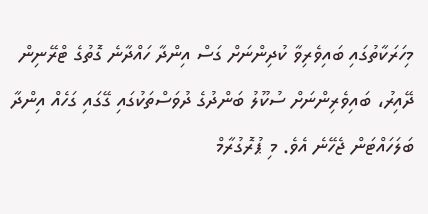މިހަރަކާތުގައި ބައިވެރިވާ ކުދިންނަށް ގަސް އިންދާ ހައްދާނެ ގޮތުގެ ޓްރޭނިން ދޭއިރު، ބައިވެރިންނަށް ސުކޫލު ބަންދުގެ ދުވަސްތަކުގައި ގޭގައި ގަހެއް އިންދާ ބަލަހައްޓަން ޖެހޭނެ އެވެ. މި ޕުރޮގުރާމް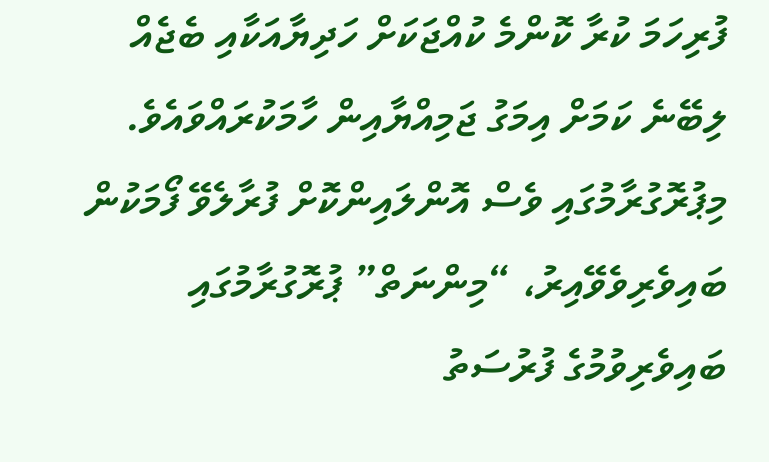ފުރިހަމަ ކުރާ ކޮންމެ ކުއްޖަކަށް ހަދިޔާއަކާއި ބެޖެއް ލިބޭނެ ކަމަށް އިމަގު ޖަމިއްޔާއިން ހާމަކުރައްވައެވެ. މިޕުރޮގުރާމުގައި ވެސް އޮންލައިންކޮށް ފުރާލެވޭ ފޯމަކުން ބައިވެރިވެވޭއިރު، “މިންނަތް” ޕުރޮގުރާމުގައި ބައިވެރިވުމުގެ ފުރުސަތު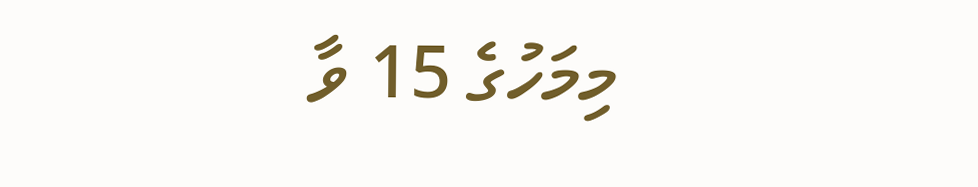މިމަހުގެ 15 ވާ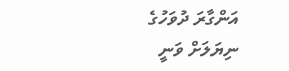އަންގާރަ ދުވަހުގެ ނިޔަލަށް ވަނީ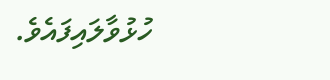ހުޅުވާލައިފައެވެ.